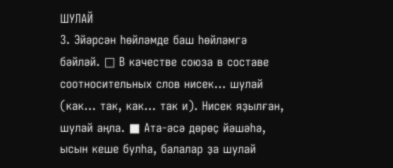ШУЛАЙ
3. Эйәрсән һөйләмде баш һөйләмгә бәйләй. □ В качестве союза в составе соотносительных слов нисек... шулай (как... так, как... так и). Нисек яҙылған, шулай аңла. ■ Ата-әсә дөрөҫ йәшәһә, ысын кеше булһа, балалар ҙа шулай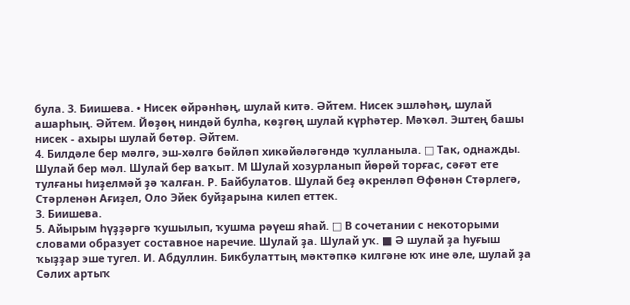була. 3. Биишева. • Нисек өйрәнһәң, шулай китә. Әйтем. Нисек эшләһәң, шулай ашарһың. Әйтем. Йөҙөң ниндәй булһа, көҙгөң шулай күрһәтер. Мәҡәл. Эштең башы нисек - ахыры шулай бөтөр. Әйтем.
4. Билдәле бер мәлгә, эш-хәлгә бәйләп хикәйәләгәндә ҡулланыла. □ Так, однажды. Шулай бер мәл. Шулай бер ваҡыт. М Шулай хозурланып йөрөй торғас, сәғәт ете тулғаны һиҙелмәй ҙә ҡалған. Р. Байбулатов. Шулай беҙ әкренләп Өфөнән Стәрлегә, Стәрленән Ағиҙел, Оло Эйек буйҙарына килеп еттек.
3. Биишева.
5. Айырым һүҙҙәргә ҡушылып, ҡушма рәүеш яһай. □ В сочетании с некоторыми словами образует составное наречие. Шулай ҙа. Шулай уҡ. ■ Ә шулай ҙа һуғыш ҡыҙҙар эше тугел. И. Абдуллин. Бикбулаттың мәктәпкә килгәне юҡ ине әле, шулай ҙа Сәлих артыҡ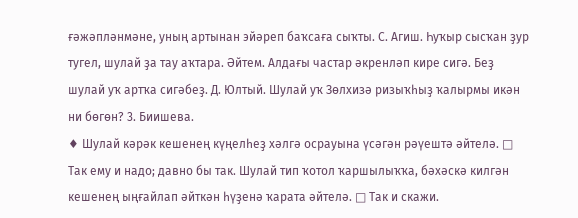ғәжәпләнмәне, уның артынан эйәреп баҡсаға сыҡты. С. Агиш. Һуҡыр сысҡан ҙур тугел, шулай ҙа тау аҡтара. Әйтем. Алдағы частар әкренләп кире сигә. Беҙ шулай уҡ артҡа сигәбеҙ. Д. Юлтый. Шулай уҡ Зөлхизә ризыҡһыҙ ҡалырмы икән ни бөгөн? 3. Биишева.
♦ Шулай кәрәк кешенең күңелһеҙ хәлгә осрауына үсәгән рәүештә әйтелә. □ Так ему и надо; давно бы так. Шулай тип ҡотол ҡаршылыҡҡа, бәхәскә килгән кешенең ыңғайлап әйткән һүҙенә ҡарата әйтелә. □ Так и скажи.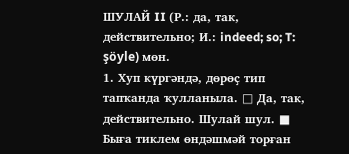ШУЛАЙ II (Р.: да, так, действительно; И.: indeed; so; T: şöyle) мөн.
1. Хуп күргәндә, дөрөҫ тип тапҡанда ҡулланыла. □ Да, так, действительно. Шулай шул. ■ Быға тиклем өндәшмәй торған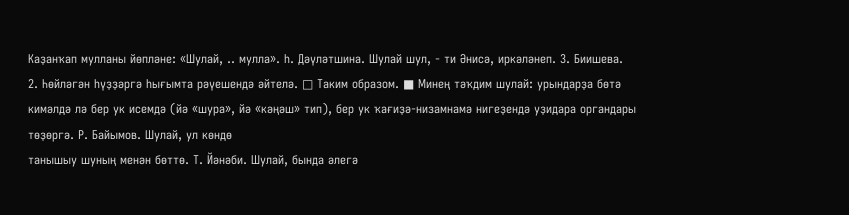Каҙанҡап мулланы йөпләне: «Шулай, .. мулла». һ. Дәүләтшина. Шулай шул, - ти Әнисә, иркәләнеп. 3. Биишева.
2. Һөйләгән һүҙҙәргә һығымта рәүешендә әйтелә. □ Таким образом. ■ Минең тәҡдим шулай: урындарҙа бөтә кимәлдә лә бер ук исемдә (йә «шура», йә «кәңәш» тип), бер ук ҡағиҙә-низамнамә нигеҙендә уҙидара органдары төҙөргә. Р. Байымов. Шулай, ул көндө
танышыу шуның менән бөттө. Т. Йәнәби. Шулай, бында әлегә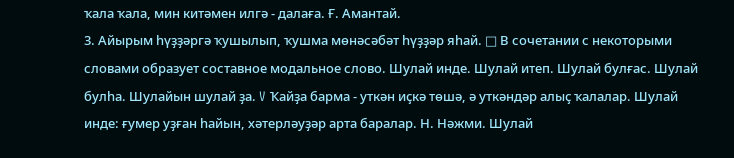ҡала ҡала, мин китәмен илгә - далаға. Ғ. Амантай.
3. Айырым һүҙҙәргә ҡушылып, ҡушма мөнәсәбәт һүҙҙәр яһай. □ В сочетании с некоторыми словами образует составное модальное слово. Шулай инде. Шулай итеп. Шулай булғас. Шулай булһа. Шулайын шулай ҙа. V Ҡайҙа барма - уткән иҫкә төшә, ә уткәндәр алыҫ ҡалалар. Шулай инде: ғумер уҙған һайын, хәтерләуҙәр арта баралар. Н. Нәжми. Шулай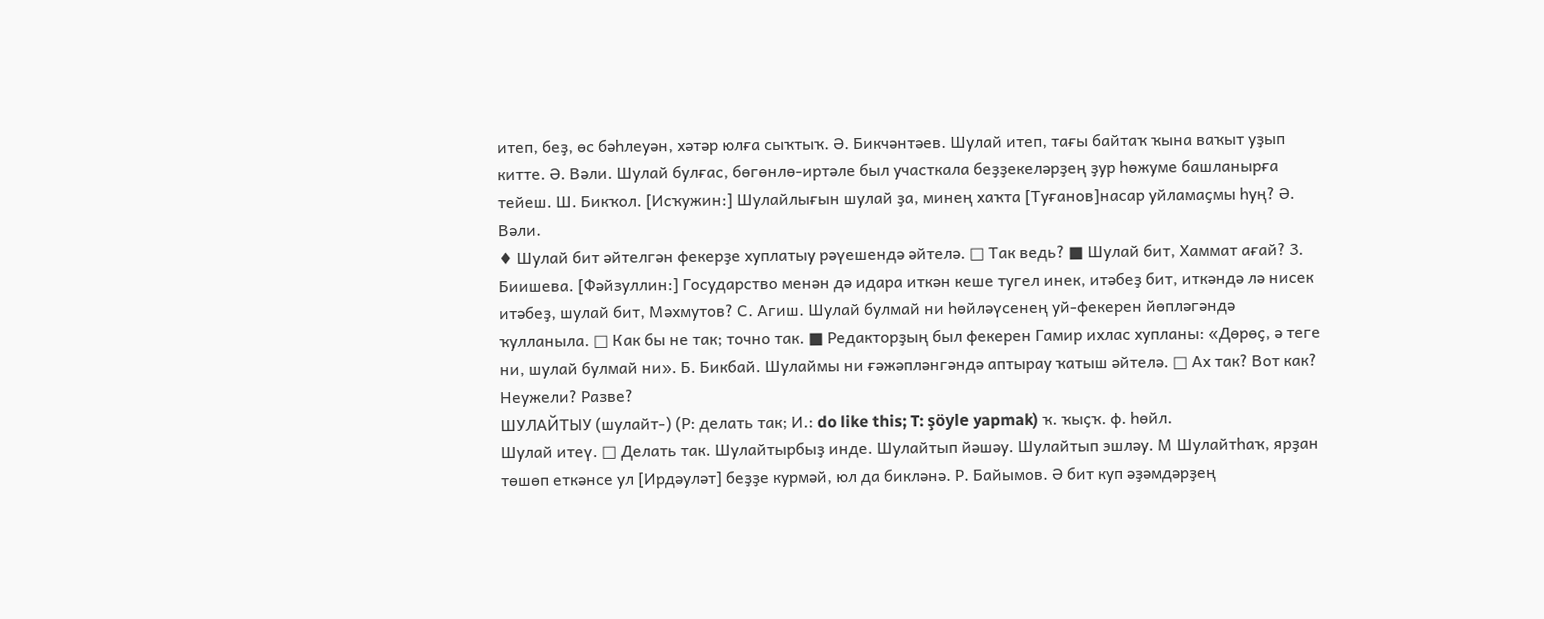итеп, беҙ, өс бәһлеуән, хәтәр юлға сыҡтыҡ. Ә. Бикчәнтәев. Шулай итеп, тағы байтаҡ ҡына ваҡыт уҙып китте. Ә. Вәли. Шулай булғас, бөгөнлө-иртәле был участкала беҙҙекеләрҙең ҙур һөжуме башланырға тейеш. Ш. Бикҡол. [Исҡужин:] Шулайлығын шулай ҙа, минең хаҡта [Туғанов]насар уйламаҫмы һуң? Ә. Вәли.
♦ Шулай бит әйтелгән фекерҙе хуплатыу рәүешендә әйтелә. □ Так ведь? ■ Шулай бит, Хаммат ағай? 3. Биишева. [Фәйзуллин:] Государство менән дә идара иткән кеше тугел инек, итәбеҙ бит, иткәндә лә нисек итәбеҙ, шулай бит, Мәхмутов? С. Агиш. Шулай булмай ни һөйләүсенең уй-фекерен йөпләгәндә ҡулланыла. □ Как бы не так; точно так. ■ Редакторҙың был фекерен Гамир ихлас хупланы: «Дөрөҫ, ә теге ни, шулай булмай ни». Б. Бикбай. Шулаймы ни ғәжәпләнгәндә аптырау ҡатыш әйтелә. □ Ах так? Вот как? Неужели? Разве?
ШУЛАЙТЫУ (шулайт-) (Р: делать так; И.: do like this; T: şöyle yapmak) ҡ. ҡыҫҡ. ф. һөйл.
Шулай итеү. □ Делать так. Шулайтырбыҙ инде. Шулайтып йәшәу. Шулайтып эшләу. М Шулайтһаҡ, ярҙан төшөп еткәнсе ул [Ирдәуләт] беҙҙе курмәй, юл да бикләнә. Р. Байымов. Ә бит куп әҙәмдәрҙең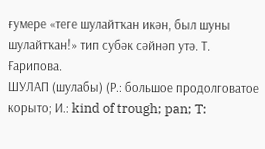ғумере «теге шулайтҡан икән, был шуны шулайтҡан!» тип субәк сәйнәп утә. Т. Ғарипова.
ШУЛАП (шулабы) (Р.: большое продолговатое корыто; И.: kind of trough; pan; T: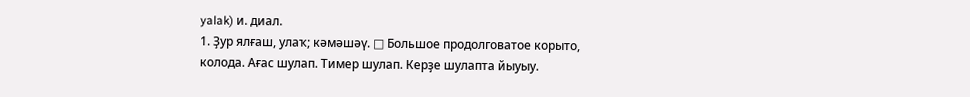yalak) и. диал.
1. Ҙур ялғаш, улаҡ; кәмәшәү. □ Большое продолговатое корыто, колода. Ағас шулап. Тимер шулап. Керҙе шулапта йыуыу.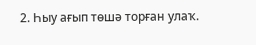2. Һыу ағып төшә торған улаҡ.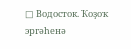□ Водосток. Ҡоҙоҡ эргәһенә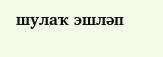шулаҡ эшләп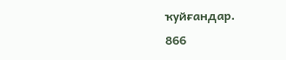ҡуйғандар.
866